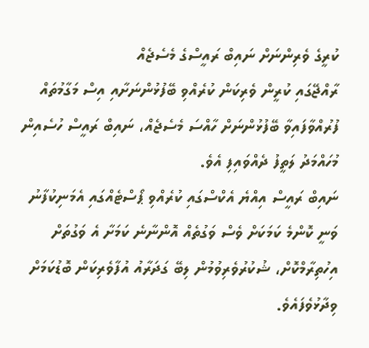ކުރީގެ ވެރިންނަށް ނައިބް ރައީސްގެ މެސެޖެއް
ރާއްޖޭގައި ކުރީން ވެރިކަން ކުރެއްވި ބޭފުޅުންނަށާއި އިސް މަގާމުތައް ފުރުއްވާފައިވާ ބޭފުޅުންނަށް ހާއްސަ މެސެޖެއް، ނައިބް ރައީސް ހުސެއިން މުހައްމަދު ލަތީފު ދެއްވައިފި އެވެ.
ނައިބް ރައީސް އިއްޔެ އެކްސްގައި ކުރެއްވި ޕޯސްޓެއްގައި އެމަނިކުފާނު ވަނީ ކޮންމެ ކަމަކަށް ވެސް ވަގުތެއް އޮންނާނެ ކަމަށާ އެ ވަގުތަށް އިހުތިރާމްކޮށް، ޝުކުރުވެރިވުމުން ލިބޭ ގަދަރާއު އުފާވެރިކަން ބޮޑުކަމަށް ވިދާޅުވެފައެވެ.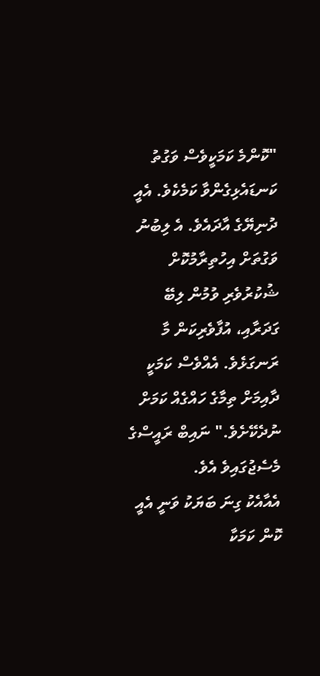"ކޮންމެ ކަމަކީވެސް ވަގުތު ކަނޑައެޅިގެންވާ ކަމެކެވެ. އެއީ ދުނިޔޭގެ އާދައެވެ. އެ ލިބުނު ވަގުތަށް އިހުތިރާމުކޮށް ޝުކުރުވެރި ވުމުން ލިބޭ ގަދަރާއި، އުފާވެރިކަން މާ ރަނގަޅެވެ. އެއްވެސް ކަމަކީ ދާއިމަށް ތިމާގެ ހައްގެއް ކަމަށް ނުދެކޭށެވެ." ނައިބް ރައީސްގެ މެސެޖުގައިވެ އެވެ.
އެއާއެކު ގިނަ ބަޔަކު ވަނީ އެއީ ކޮން ކަމަކާ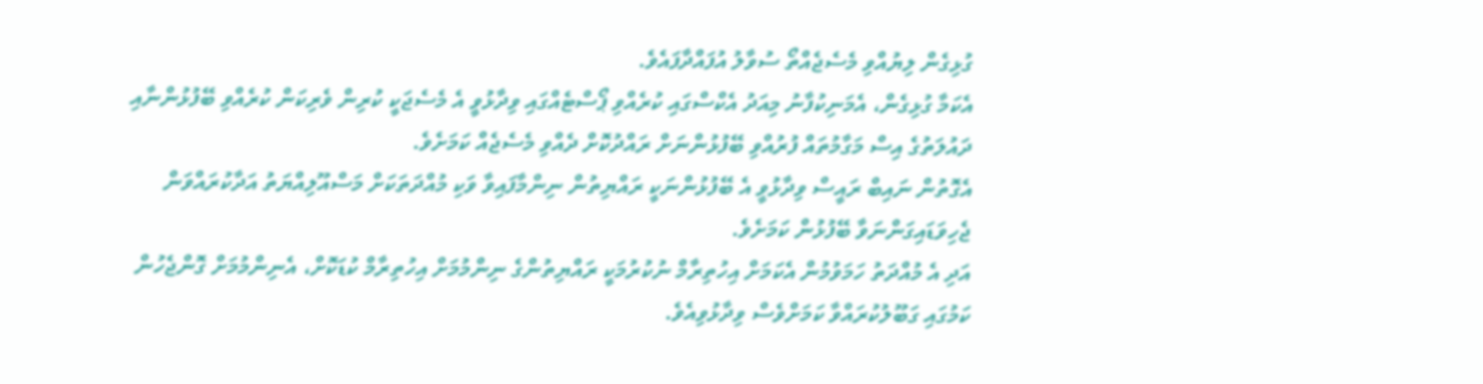ގުޅިގެން ލިޔުއްވި މެސެޖެއްތޯ ސުވާލު އުފައްދާފައެވެ.
އެކަމާ ގުޅިގެން، އެމަނިކުފާނު މިއަދު އެކްސްގައި ކުރެއްވި ޕޯސްޓެއްގައި ވިދާޅުވީ އެ މެސެޖަކީ ކުރިން ވެރިކަން ކުރެއްވި ބޭފުޅުންނާއި ދައުލަތުގެ އިސް މަގާމުތައް ފުރުއްވި ބޭފުޅުންނަށް ރައްދުކޮށް ދެއްވި މެސެޖެއް ކަމަށެވެ.
އެގޮތުން ނައިބް ރައީސް ވިދާޅުވީ އެ ބޭފުޅުންނަކީ ރައްޔިތުން ނިންމާފައިވާ ވަކި މުއްދަތަކަށް މަސްއޫލިއްޔަތު އަދާކުރައްވަން ޖެހިވަޑައިގަންނަވާ ބޭފުޅުން ކަމަށެވެ.
އަދި އެ މުއްދަތު ހަމަވުމުން އެކަމަށް އިހުތިރާމް ނުކުރުމަކީ ރައްޔިތުންގެ ނިންމުމަށް އިހުތިރާމް ކުޑަކޮށް، އެނިންމުމަށް ގޮންޖެހުން ކަމުގައި ގަބޫލުކުރައްވާ ކަމަށްވެސް ވިދާޅުވިއެވެ.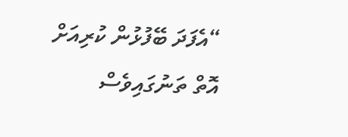“އެފަދަ ބޭފުޅުން ކުރިއަށް އޮތް ތަނުގައިވެސް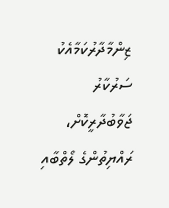ޒިންމާދާރުކަމާއެކު ސަރުކާރު ޖަވާބުދާރީކޮށް، ރައްޔިތުންގެ ލޯތްބާއި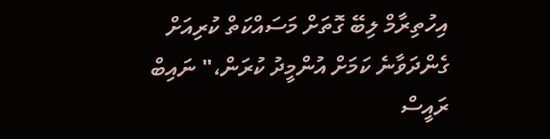އިހުތިރާމް ލިބޭ ގޮތަށް މަސައްކަތް ކުރިއަށް ގެންދަވާނެ ކަމަށް އުންމީދު ކުރަން،" ނައިބް ރައީސް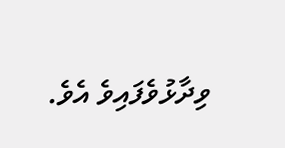ވިދާޅުވެފައިވެ އެވެ.